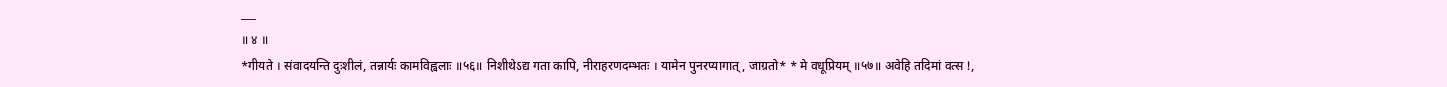___
॥ ४ ॥
*गीयते । संवादयन्ति दुःशीलं, तन्नार्यः कामविह्वलाः ॥५६॥ निशीथेऽद्य गता कापि, नीराहरणदम्भतः । यामेन पुनरप्यागात्, जाग्रतो* * मे वधूप्रियम् ॥५७॥ अवेहि तदिमां वत्स !,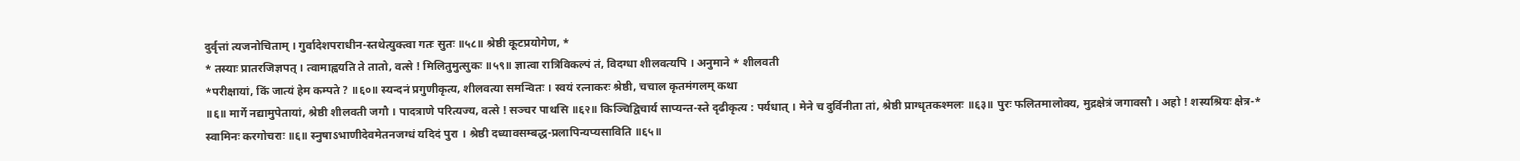दुर्वृत्तां त्यजनोचिताम् । गुर्वादेशपराधीन-स्तथेत्युक्त्वा गतः सुतः ॥५८॥ श्रेष्ठी कूटप्रयोगेण, *
* तस्याः प्रातरजिज्ञपत् । त्वामाह्वयति ते तातो, वत्से ! मिलितुमुत्सुकः ॥५९॥ ज्ञात्वा रात्रिविकल्पं तं, विदग्धा शीलवत्यपि । अनुमाने * शीलवती
*परीक्षायां, किं जात्यं हेम कम्पते ? ॥६०॥ स्यन्दनं प्रगुणीकृत्य, शीलवत्या समन्वितः । स्वयं रत्नाकरः श्रेष्ठी, चचाल कृतमंगलम् कथा
॥६॥ मार्गे नद्यामुपेतायां, श्रेष्ठी शीलवती जगौ । पादत्राणे परित्यज्य, वत्से ! सञ्चर पाथसि ॥६२॥ किञ्चिद्विचार्य साप्यन्त-स्ते दृढीकृत्य : पर्यधात् । मेने च दुर्विनीता तां, श्रेष्ठी प्राग्धृतकश्मलः ॥६३॥ पुरः फलितमालोक्य, मुद्रक्षेत्रं जगावसौ । अहो ! शस्यश्रियः क्षेत्र-*
स्वामिनः करगोचराः ॥६॥ स्नुषाऽभाणीदेवमेतनजग्धं यदिदं पुरा । श्रेष्ठी दध्यावसम्बद्ध-प्रलापिन्यप्यसाविति ॥६५॥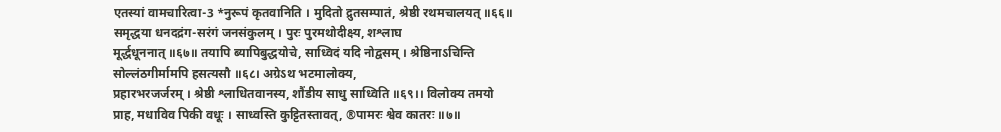एतस्यां वामचारित्वा-3 *नुरूपं कृतवानिति । मुदितो द्रुतसम्पातं, श्रेष्ठी रथमचालयत् ॥६६॥ समृद्धया धनदद्रंग-सरंगं जनसंकुलम् । पुरः पुरमथोदीक्ष्य, शश्लाघ
मूर्द्धधूननात् ॥६७॥ तयापि ब्यापिबुद्धयोचे, साध्विदं यदि नोद्वसम् । श्रेष्ठिनाऽचिन्ति सोल्लंठगीर्मामपि हसत्यसौ ॥६८। अग्रेऽथ भटमालोक्य,
प्रहारभरजर्जरम् । श्रेष्ठी श्लाधितवानस्य, शौंडीय साधु साध्विति ॥६९।। विलोक्य तमयो प्राह, मधाविव पिकी वधूः । साध्वस्ति कुट्टितस्तावत्, ®पामरः श्वेव कातरः ॥७॥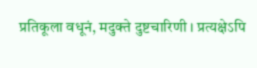प्रतिकूला वधूनं, मदुक्ते दुष्टचारिणी । प्रत्यक्षेऽपि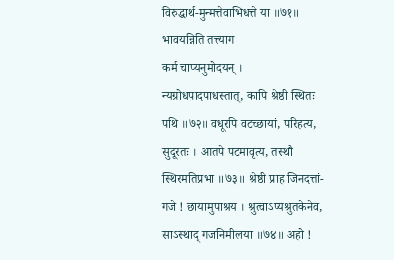विरुद्धार्थ-मुन्मत्तेवाभिधत्ते या ॥७१॥ भावयन्निति तत्त्याग
कर्म चाप्यनुमोदयन् । न्यग्रोधपादपाधस्तात्, कापि श्रेष्ठी स्थितः पथि ॥७२॥ वधूरपि वटच्छायां, परिहत्य, सुदूरतः । आतपे पटमावृत्य, तस्थौ स्थिरमतिप्रभा ॥७३॥ श्रेष्ठी प्राह जिनदत्तां-गजे ! छायामुपाश्रय । श्रुत्वाऽप्यश्रुतकेनेव, साऽस्थाद् गजनिमीलया ॥७४॥ अहो !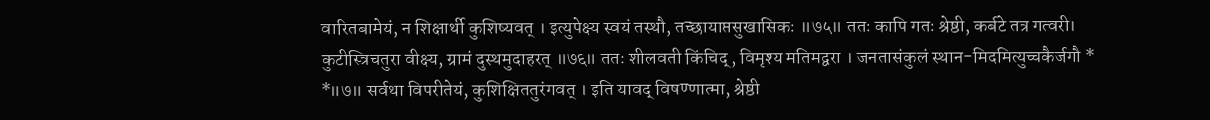वारितबामेयं, न शिक्षार्थी कुशिष्यवत् । इत्युपेक्ष्य स्वयं तस्थौ, तच्छायाप्तसुखासिकः ॥७५॥ ततः कापि गतः श्रेष्ठी, कर्बटे तत्र गत्वरी।
कुटीस्त्रिचतुरा वीक्ष्य, ग्रामं दुस्थमुदाहरत् ॥७६॥ ततः शीलवती किंचिद्, विमृश्य मतिमद्वरा । जनतासंकुलं स्थान-मिदमित्युच्चकैर्जगौ * *॥७॥ सर्वथा विपरीतेयं, कुशिक्षिततुरंगवत् । इति यावद् विषण्णात्मा, श्रेष्ठी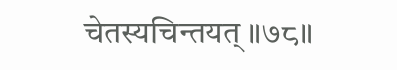चेतस्यचिन्तयत् ॥७८॥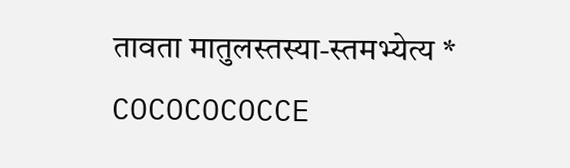तावता मातुलस्तस्या-स्तमभ्येत्य *
COCOCOCOCCE